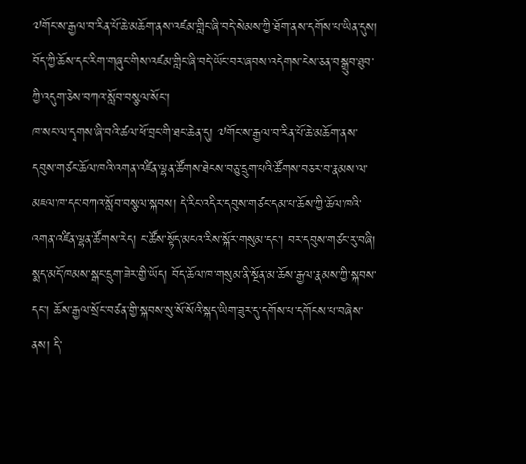༧གོང་ས་རྒྱལ་བ་རིན་པོ་ཆེ་མཆོག་ནས་འཛམ་གླིང་ཞི་བདེ་སེམས་ཀྱི་ཐོག་ནས་དགོས་པ་ཡིན་དུས། བོད་ཀྱི་ཆོས་དང་རིག་གཞུང་གིས་འཛམ་གླིང་ཞི་བདེ་ཡོང་བར་ཞབས་འདེགས་ངེས་ཅན་བསྒྲུབ་ཐུབ་ཀྱི་འདུག་ཅེས་བཀའ་སློབ་བསྩལ་སོང་།
ཁ་སང་ལ་དྭགས་ཞི་བའི་ཚལ་ཕོ་བྲང་གི་ཐང་ཆེན་དུ། ༧གོང་ས་རྒྱལ་བ་རིན་པོ་ཆེ་མཆོག་ནས་དབུས་གཙང་ཆོལ་ཁའི་འགན་འཛིན་ལྷན་ཚོགས་ཐེངས་བཅུ་དྲུག་པའི་ཚོགས་བཅར་བ་རྣམས་ལ་མཇལ་ཁ་དང་བཀའ་སློབ་བསྩལ་སྐབས། དེ་རིང་འདིར་དབུས་གཙང་དམ་པ་ཆོས་ཀྱི་ཆོལ་ཁའི་འགན་འཛིན་ལྷན་ཚོགས་རེད། ང་ཚོས་སྟོད་མངའ་རིས་སྐོར་གསུམ་དང་། བར་དབུས་གཙང་རུ་བཞི། སྨད་མདོ་ཁམས་སྒང་དྲུག་ཟེར་གྱི་ཡོད། བོད་ཆོལ་ཁ་གསུམ་ནི་སྔོན་མ་ཆོས་རྒྱལ་རྣམས་ཀྱི་སྐབས་དང་། ཆོས་རྒྱལ་སྲོང་བཙན་གྱི་སྐབས་སུ་སོ་སོའི་སྐད་ཡིག་ཟུར་དུ་དགོས་པ་དགོངས་པ་བཞེས་ནས། དི་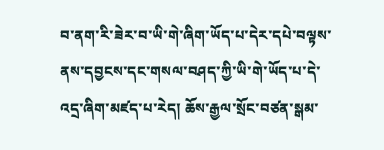བ་ནག་རི་ཟེར་བ་ཡི་གེ་ཞིག་ཡོད་པ་དེར་དཔེ་བལྟས་ནས་དབྱངས་དང་གསལ་བཤད་ཀྱི་ཡི་གེ་ཡོད་པ་དེ་འདྲ་ཞིག་མཛད་པ་རེད། ཆོས་རྒྱལ་སྲོང་བཙན་སྒམ་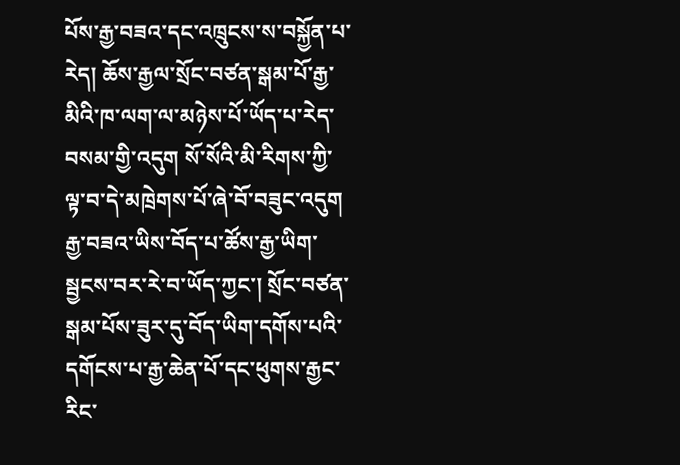པོས་རྒྱ་བཟའ་དང་འཁྲུངས་ས་བསྐྱོན་པ་རེད། ཆོས་རྒྱལ་སྲོང་བཙན་སྒམ་པོ་རྒྱ་མིའི་ཁ་ལག་ལ་མཉེས་པོ་ཡོད་པ་རེད་བསམ་གྱི་འདུག སོ་སོའི་མི་རིགས་ཀྱི་ལྟ་བ་དེ་མཁྲེགས་པོ་ཞེ་བོ་བཟུང་འདུག རྒྱ་བཟའ་ཡིས་བོད་པ་ཚོས་རྒྱ་ཡིག་སྦྱངས་བར་རེ་བ་ཡོད་ཀྱང་། སྲོང་བཙན་སྒམ་པོས་ཟུར་དུ་བོད་ཡིག་དགོས་པའི་དགོངས་པ་རྒྱ་ཆེན་པོ་དང་ཕུགས་རྒྱང་རིང་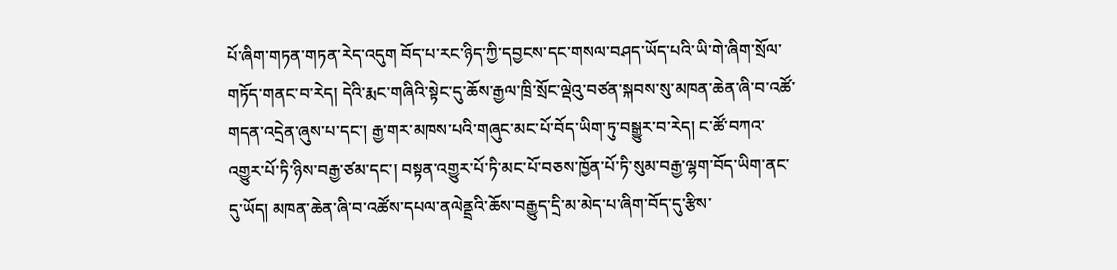པོ་ཞིག་གཏན་གཏན་རེད་འདུག བོད་པ་རང་ཉིད་ཀྱི་དབྱངས་དང་གསལ་བཤད་ཡོད་པའི་ཡི་གེ་ཞིག་སྲོལ་གཏོད་གནང་བ་རེད། དེའི་རྨང་གཞིའི་སྟེང་དུ་ཆོས་རྒྱལ་ཁྲི་སྲོང་ལྡེའུ་བཙན་སྐབས་སུ་མཁན་ཆེན་ཞི་བ་འཚོ་གདན་འདྲེན་ཞུས་པ་དང་། རྒྱ་གར་མཁས་པའི་གཞུང་མང་པོ་བོད་ཡིག་ཏུ་བསྒྱུར་བ་རེད། ང་ཚོ་བཀའ་འགྱུར་པོ་ཏི་ཉིས་བརྒྱ་ཙམ་དང་། བསྟན་འགྱུར་པོ་ཏི་མང་པོ་བཅས་ཁྱོན་པོ་ཏི་སུམ་བརྒྱ་ལྷག་བོད་ཡིག་ནང་དུ་ཡོད། མཁན་ཆེན་ཞི་བ་འཚོས་དཔལ་ནལེནྡྲའི་ཆོས་བརྒྱུད་དྲི་མ་མེད་པ་ཞིག་བོད་དུ་རྩིས་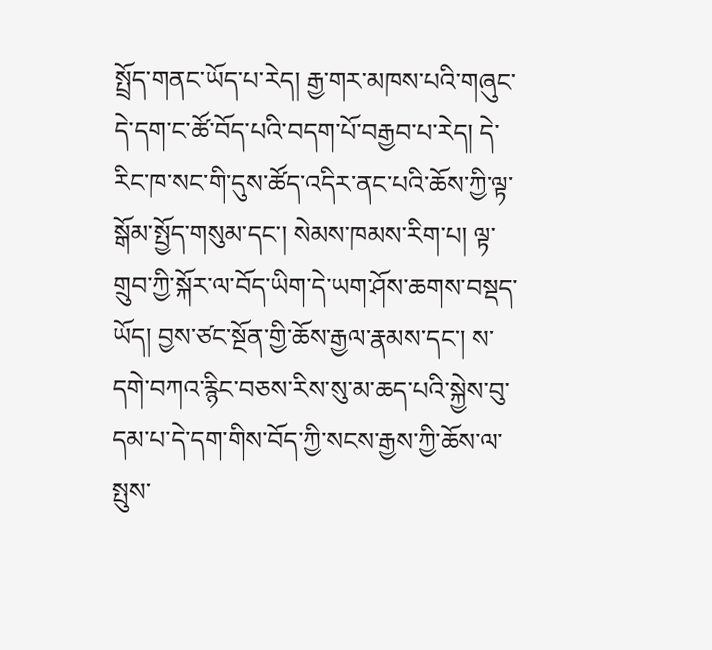སྤྲོད་གནང་ཡོད་པ་རེད། རྒྱ་གར་མཁས་པའི་གཞུང་དེ་དག་ང་ཚོ་བོད་པའི་བདག་པོ་བརྒྱབ་པ་རེད། དེ་རིང་ཁ་སང་གི་དུས་ཚོད་འདིར་ནང་པའི་ཆོས་ཀྱི་ལྟ་སྒོམ་སྤྱོད་གསུམ་དང་། སེམས་ཁམས་རིག་པ། ལྟ་གྲུབ་ཀྱི་སྐོར་ལ་བོད་ཡིག་དེ་ཡག་ཤོས་ཆགས་བསྡད་ཡོད། བྱས་ཙང་སྔོན་གྱི་ཆོས་རྒྱལ་རྣམས་དང་། ས་དགེ་བཀའ་རྙིང་བཅས་རིས་སུ་མ་ཆད་པའི་སྐྱེས་བུ་དམ་པ་དེ་དག་གིས་བོད་ཀྱི་སངས་རྒྱས་ཀྱི་ཆོས་ལ་སྤུས་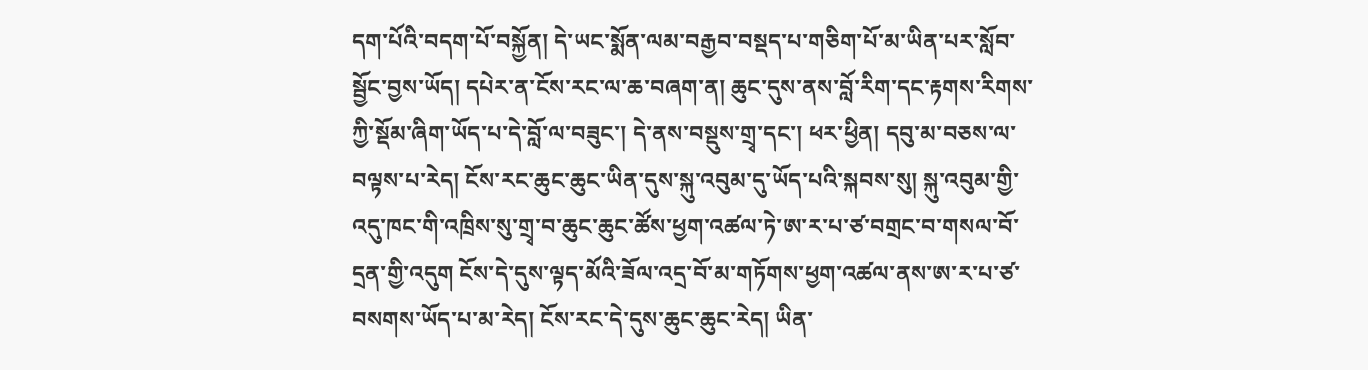དག་པོའི་བདག་པོ་བསྐྱོན། དེ་ཡང་སྨོན་ལམ་བརྒྱབ་བསྡད་པ་གཅིག་པོ་མ་ཡིན་པར་སློབ་སྦྱོང་བྱས་ཡོད། དཔེར་ན་ངོས་རང་ལ་ཆ་བཞག་ན། ཆུང་དུས་ནས་བློ་རིག་དང་རྟགས་རིགས་ཀྱི་སྡོམ་ཞིག་ཡོད་པ་དེ་བློ་ལ་བཟུང་། དེ་ནས་བསྡུས་གྲྭ་དང་། ཕར་ཕྱིན། དབུ་མ་བཅས་ལ་བལྟས་པ་རེད། ངོས་རང་ཆུང་ཆུང་ཡིན་དུས་སྐུ་འབུམ་དུ་ཡོད་པའི་སྐབས་སུ། སྐུ་འབུམ་གྱི་འདུ་ཁང་གི་འཁྲིས་སུ་གྲྭ་བ་ཆུང་ཆུང་ཚོས་ཕྱག་འཚལ་ཏེ་ཨ་ར་པ་ཙ་བགྲང་བ་གསལ་བོ་དྲན་གྱི་འདུག ངོས་དེ་དུས་ལྟད་མོའི་ཟོལ་འདྲ་བོ་མ་གཏོགས་ཕྱག་འཚལ་ནས་ཨ་ར་པ་ཙ་བསགས་ཡོད་པ་མ་རེད། ངོས་རང་དེ་དུས་ཆུང་ཆུང་རེད། ཡིན་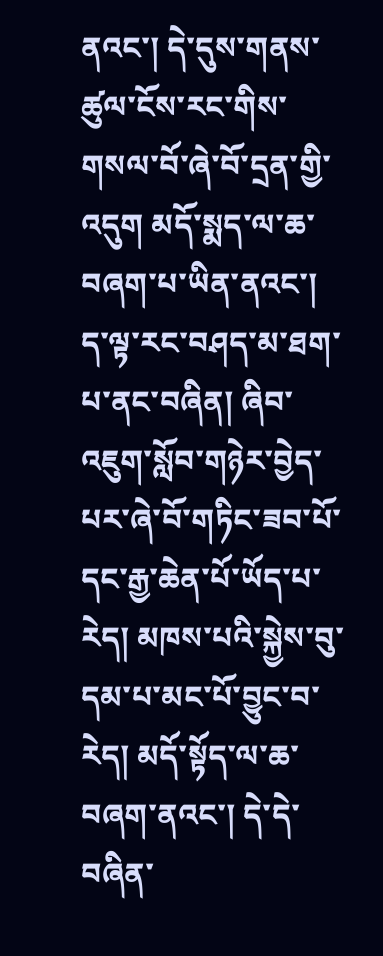ནའང་། དེ་དུས་གནས་ཚུལ་ངོས་རང་གིས་གསལ་བོ་ཞེ་བོ་དྲན་གྱི་འདུག མདོ་སྨད་ལ་ཆ་བཞག་པ་ཡིན་ནའང་། ད་ལྟ་རང་བཤད་མ་ཐག་པ་ནང་བཞིན། ཞིབ་འཇུག་སློབ་གཉེར་བྱེད་པར་ཞེ་བོ་གཏིང་ཟབ་པོ་དང་རྒྱ་ཆེན་པོ་ཡོད་པ་རེད། མཁས་པའི་སྐྱེས་བུ་དམ་པ་མང་པོ་བྱུང་བ་རེད། མདོ་སྟོད་ལ་ཆ་བཞག་ནའང་། དེ་དེ་བཞིན་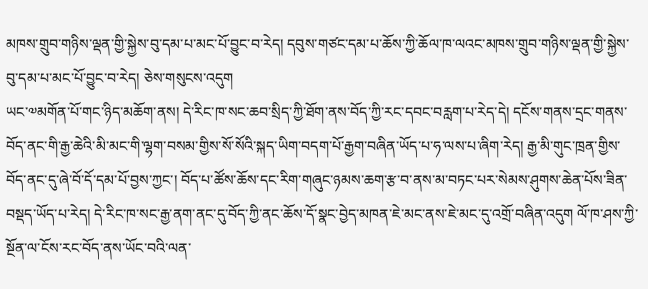མཁས་གྲུབ་གཉིས་ལྡན་གྱི་སྐྱེས་བུ་དམ་པ་མང་པོ་བྱུང་བ་རེད། དབུས་གཙང་དམ་པ་ཆོས་ཀྱི་ཆོལ་ཁ་ལའང་མཁས་གྲུབ་གཉིས་ལྡན་གྱི་སྐྱེས་བུ་དམ་པ་མང་པོ་བྱུང་བ་རེད། ཅེས་གསུངས་འདུག
ཡང་༧མགོན་པོ་གང་ཉིད་མཆོག་ནས། དེ་རིང་ཁ་སང་ཆབ་སྲིད་ཀྱི་ཐོག་ནས་བོད་ཀྱི་རང་དབང་བརླག་པ་རེད་དེ། དངོས་གནས་དྲང་གནས་བོད་ནང་གི་རྒྱ་ཆེའི་མི་མང་གི་ལྷག་བསམ་གྱིས་སོ་སོའི་སྐད་ཡིག་བདག་པོ་རྒྱག་བཞིན་ཡོད་པ་ཧ་ལས་པ་ཞིག་རེད། རྒྱ་མི་གུང་ཁྲན་གྱིས་བོད་ནང་དུ་ཞེ་བོ་དོ་དམ་པོ་བྱས་ཀྱང་། བོད་པ་ཚོས་ཆོས་དང་རིག་གཞུང་ཉམས་ཆག་རྩ་བ་ནས་མ་བཏང་པར་སེམས་ཤུགས་ཆེན་པོས་ཟིན་བསྡད་ཡོད་པ་རེད། དེ་རིང་ཁ་སང་རྒྱ་ནག་ནང་དུ་བོད་ཀྱི་ནང་ཆོས་དོ་སྣང་བྱེད་མཁན་ཇེ་མང་ནས་ཇེ་མང་དུ་འགྲོ་བཞིན་འདུག ལོ་ཁ་ཤས་ཀྱི་སྔོན་ལ་ངོས་རང་བོད་ནས་ཡོང་བའི་ལན་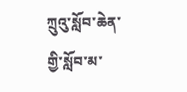ཀྲུའུ་སློབ་ཆེན་གྱི་སློབ་མ་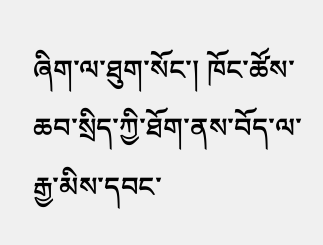ཞིག་ལ་ཐུག་སོང་། ཁོང་ཚོས་ཆབ་སྲིད་ཀྱི་ཐོག་ནས་བོད་ལ་རྒྱ་མིས་དབང་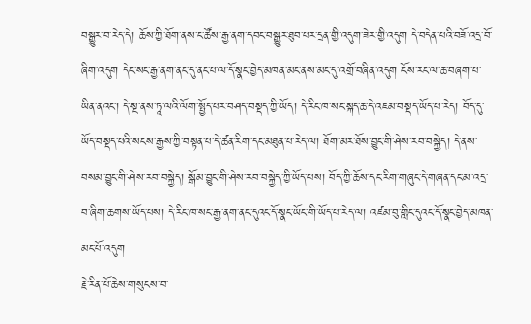བསྒྱུར་བ་རེད་དེ། ཆོས་ཀྱི་ཐོག་ནས་ང་ཚོས་རྒྱ་ནག་དབང་བསྒྱུར་ཐུབ་པར་དྲན་གྱི་འདུག་ཟེར་གྱི་འདུག དེ་བདེན་པའི་བཟོ་འདྲ་བོ་ཞིག་འདུག དེང་སང་རྒྱ་ནག་ནང་དུ་ནང་པ་ལ་དོ་སྣང་བྱེད་མཁན་མང་ནས་མང་དུ་འགྲོ་བཞིན་འདུག ངོས་རང་ལ་ཆ་བཞག་པ་ཡིན་ནའང་། དེ་སྔ་ནས་ཏཱ་ལའི་ལོག་སྤྱོད་པར་བཤད་བསྡད་ཀྱི་ཡོད། དེ་རིང་ཁ་སང་སྐད་ཆ་དེ་འཇམ་བསྡད་ཡོད་པ་རེད། བོད་དུ་ཡོད་བསྡད་པའི་སངས་རྒྱས་ཀྱི་བསྟན་པ་དེ་ཚན་རིག་དང་མཐུན་པ་རེད་ལ། ཐོག་མར་ཐོས་བྱུང་གི་ཤེས་རབ་བསྐྱེད། དེ་ནས་བསམ་བྱུང་གི་ཤེས་རབ་བསྐྱེད། སྒོམ་བྱུང་གི་ཤེས་རབ་བསྐྱེད་ཀྱི་ཡོད་པས། བོད་ཀྱི་ཆོས་དང་རིག་གཞུང་དེ་གཞན་དང་མ་འདྲ་བ་ཞིག་ཆགས་ཡོད་པས། དེ་རིང་ཁ་སང་རྒྱ་ནག་ནང་དུའང་དོ་སྣང་ཡོང་གི་ཡོད་པ་རེད་ལ། འཛམ་བུ་གླིང་དུའང་དོ་སྣང་བྱེད་མཁན་མང་པོ་འདུག
རྗེ་རིན་པོ་ཆེས་གསུངས་བ་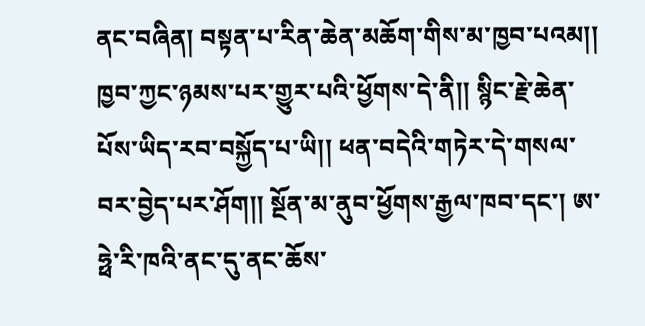ནང་བཞིན། བསྟན་པ་རིན་ཆེན་མཆོག་གིས་མ་ཁྱབ་པའམ།། ཁྱབ་ཀྱང་ཉམས་པར་གྱུར་པའི་ཕྱོགས་དེ་ནི།། སྙིང་རྗེ་ཆེན་པོས་ཡིད་རབ་བསྐྱོད་པ་ཡི།། ཕན་བདེའི་གཏེར་དེ་གསལ་བར་བྱེད་པར་ཤོག།། སྔོན་མ་ནུབ་ཕྱོགས་རྒྱལ་ཁབ་དང་། ཨ་ཧྥེ་རི་ཁའི་ནང་དུ་ནང་ཆོས་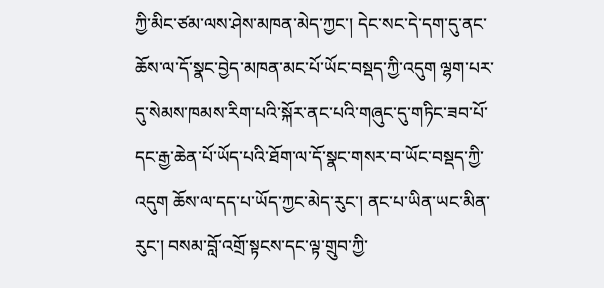ཀྱི་མིང་ཙམ་ལས་ཤེས་མཁན་མེད་ཀྱང་། དེང་སང་དེ་དག་དུ་ནང་ཆོས་ལ་དོ་སྣང་བྱེད་མཁན་མང་པོ་ཡོང་བསྡད་ཀྱི་འདུག ལྷག་པར་དུ་སེམས་ཁམས་རིག་པའི་སྐོར་ནང་པའི་གཞུང་དུ་གཏིང་ཟབ་པོ་དང་རྒྱ་ཆེན་པོ་ཡོད་པའི་ཐོག་ལ་དོ་སྣང་གསར་བ་ཡོང་བསྡད་ཀྱི་འདུག ཆོས་ལ་དད་པ་ཡོད་ཀྱང་མེད་རུང་། ནང་པ་ཡིན་ཡང་མིན་རུང་། བསམ་བློ་འགྲོ་སྟངས་དང་ལྟ་གྲུབ་ཀྱི་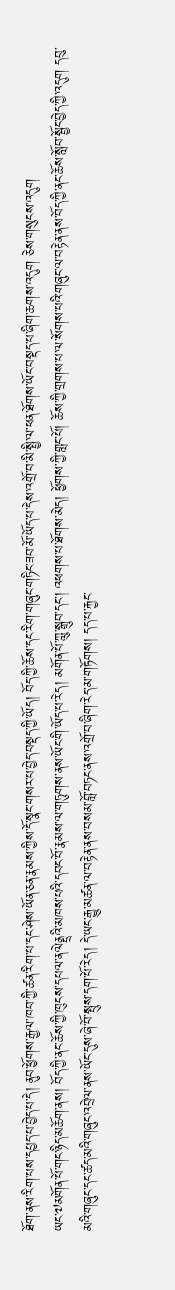ཐོག་ནས་རིག་པས་དཔྱད་པ་བྱེད་པ་དེ། ནུབ་ཕྱོགས་རྒྱལ་ཁབ་ཀྱི་ཚན་རིག་པ་དང་ཤེས་ཡོན་ཅན་རྣམས་ཀྱིས་དོ་སྣང་གསར་པ་བྱེད་བསྡད་ཀྱི་ཡོད། བོད་ཀྱི་ཆོས་དང་རིག་གཞུང་གཏིང་ཟབ་མོ་ཡོད་པ་དེས་འགྲོ་བ་མི་སྤྱི་ལ་ཕན་ཐོགས་ཡོང་བསྡད་པ་ཞིག་ཆགས་འདུག ཅེས་གསུངས་འདུག
ཡང་༧མགོན་པོ་གང་ཉིད་མཆོག་ནས། བོད་ཀྱི་ནང་ཆོས་ཀྱི་ཁུངས་དཔལ་ནལེནྡྲའི་མཁས་པའི་དབང་བོ་རྣམས་ལ་གཏུགས་ནས་ཡོང་གི་ཡོད་པ་རེད། མགོན་པོ་ཀླུ་སྒྲུབ་དང་། འཕགས་པ་ཐོགས་མེད། ཕྱོགས་ཀྱི་གླང་པོ། ཆོས་ཀྱི་གྲགས་པ་ལ་སོགས་པའི་གཞུང་ལ་བརྟེན་ནས་བོད་ཀྱི་ནང་ཆོས་སློབ་སྦྱོང་བྱེད་ཀྱི་འདུག དབུ་མའི་གཞུང་དང་ཚད་མའི་གཞུང་འབྲེལ་ནས་ཡོང་དུས་ཞེ་བོ་སྤུས་དག་པོ་རེད། དེ་ཡང་རྒྱུ་མཚན་ལ་བརྟེན་ནས་བསམ་བློ་བཏང་ནས་འགྲོ་བ་ཞིག་རེད་མ་གཏོགས། དད་པ་རྐྱང་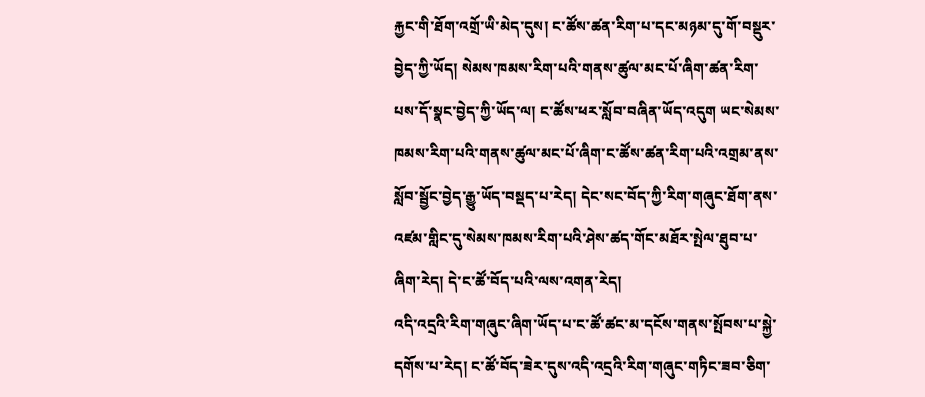རྐྱང་གི་ཐོག་འགྲོ་ཡི་མེད་དུས། ང་ཚོས་ཚན་རིག་པ་དང་མཉམ་དུ་གོ་བསྡུར་བྱེད་ཀྱི་ཡོད། སེམས་ཁམས་རིག་པའི་གནས་ཚུལ་མང་པོ་ཞིག་ཚན་རིག་པས་དོ་སྣང་བྱེད་ཀྱི་ཡོད་ལ། ང་ཚོས་ཕར་སློབ་བཞིན་ཡོད་འདུག ཡང་སེམས་ཁམས་རིག་པའི་གནས་ཚུལ་མང་པོ་ཞིག་ང་ཚོས་ཚན་རིག་པའི་འགྲམ་ནས་སློབ་སྦྱོང་བྱེད་རྒྱུ་ཡོད་བསྡད་པ་རེད། དེང་སང་བོད་ཀྱི་རིག་གཞུང་ཐོག་ནས་འཛམ་གླིང་དུ་སེམས་ཁམས་རིག་པའི་ཤེས་ཚད་གོང་མཐོར་སྤེལ་ཐུབ་པ་ཞིག་རེད། དེ་ང་ཚོ་བོད་པའི་ལས་འགན་རེད།
འདི་འདྲའི་རིག་གཞུང་ཞིག་ཡོད་པ་ང་ཚོ་ཚང་མ་དངོས་གནས་སྤོབས་པ་སྐྱེ་དགོས་པ་རེད། ང་ཚོ་བོད་ཟེར་དུས་འདི་འདྲའི་རིག་གཞུང་གཏིང་ཟབ་ཅིག་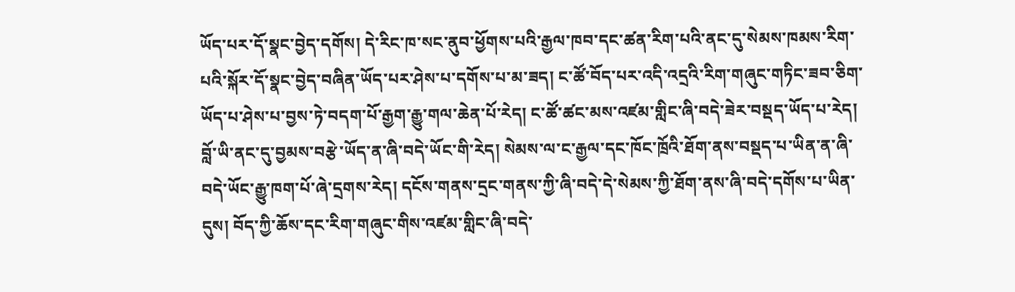ཡོད་པར་དོ་སྣང་བྱེད་དགོས། དེ་རིང་ཁ་སང་ནུབ་ཕྱོགས་པའི་རྒྱལ་ཁབ་དང་ཚན་རིག་པའི་ནང་དུ་སེམས་ཁམས་རིག་པའི་སྐོར་དོ་སྣང་བྱེད་བཞིན་ཡོད་པར་ཤེས་པ་དགོས་པ་མ་ཟད། ང་ཚོ་བོད་པར་འདི་འདྲའི་རིག་གཞུང་གཏིང་ཟབ་ཅིག་ཡོད་པ་ཤེས་པ་བྱས་ཏེ་བདག་པོ་རྒྱག་རྒྱུ་གལ་ཆེན་པོ་རེད། ང་ཚོ་ཚང་མས་འཛམ་གླིང་ཞི་བདེ་ཟེར་བསྡད་ཡོད་པ་རེད། བློ་ཡི་ནང་དུ་བྱམས་བརྩེ་ཡོད་ན་ཞི་བདེ་ཡོང་གི་རེད། སེམས་ལ་ང་རྒྱལ་དང་ཁོང་ཁྲོའི་ཐོག་ནས་བསྡད་པ་ཡིན་ན་ཞི་བདེ་ཡོང་རྒྱུ་ཁག་པོ་ཞེ་དྲགས་རེད། དངོས་གནས་དྲང་གནས་ཀྱི་ཞི་བདེ་དེ་སེམས་ཀྱི་ཐོག་ནས་ཞི་བདེ་དགོས་པ་ཡིན་དུས། བོད་ཀྱི་ཆོས་དང་རིག་གཞུང་གིས་འཛམ་གླིང་ཞི་བདེ་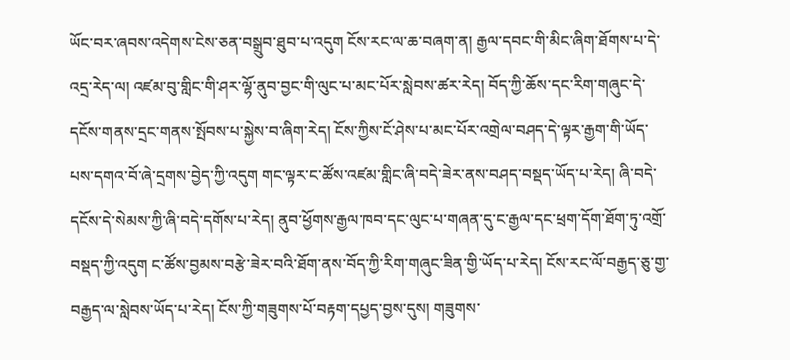ཡོང་བར་ཞབས་འདེགས་ངེས་ཅན་བསྒྲུབ་ཐུབ་པ་འདུག ངོས་རང་ལ་ཆ་བཞག་ན། རྒྱལ་དབང་གི་མིང་ཞིག་ཐོགས་པ་དེ་འདྲ་རེད་ལ། འཛམ་བུ་གླིང་གི་ཤར་ལྷོ་ནུབ་བྱང་གི་ལུང་པ་མང་པོར་སླེབས་ཚར་རེད། བོད་ཀྱི་ཆོས་དང་རིག་གཞུང་དེ་དངོས་གནས་དྲང་གནས་སྤོབས་པ་སྐྱེས་བ་ཞིག་རེད། ངོས་ཀྱིས་ངོ་ཤེས་པ་མང་པོར་འགྲེལ་བཤད་དེ་ལྟར་རྒྱག་གི་ཡོད་པས་དགའ་བོ་ཞེ་དྲགས་བྱེད་ཀྱི་འདུག གང་ལྟར་ང་ཚོས་འཛམ་གླིང་ཞི་བདེ་ཟེར་ནས་བཤད་བསྡད་ཡོད་པ་རེད། ཞི་བདེ་དངོས་དེ་སེམས་ཀྱི་ཞི་བདེ་དགོས་པ་རེད། ནུབ་ཕྱོགས་རྒྱལ་ཁབ་དང་ལུང་པ་གཞན་དུ་ང་རྒྱལ་དང་ཕྲག་དོག་ཐོག་ཏུ་འགྲོ་བསྡད་ཀྱི་འདུག ང་ཚོས་བྱམས་བརྩེ་ཟེར་བའི་ཐོག་ནས་བོད་ཀྱི་རིག་གཞུང་ཟིན་གྱི་ཡོད་པ་རེད། ངོས་རང་ལོ་བརྒྱད་ཅུ་གྱ་བརྒྱད་ལ་སླེབས་ཡོད་པ་རེད། ངོས་ཀྱི་གཟུགས་པོ་བརྟག་དཔྱད་བྱས་དུས། གཟུགས་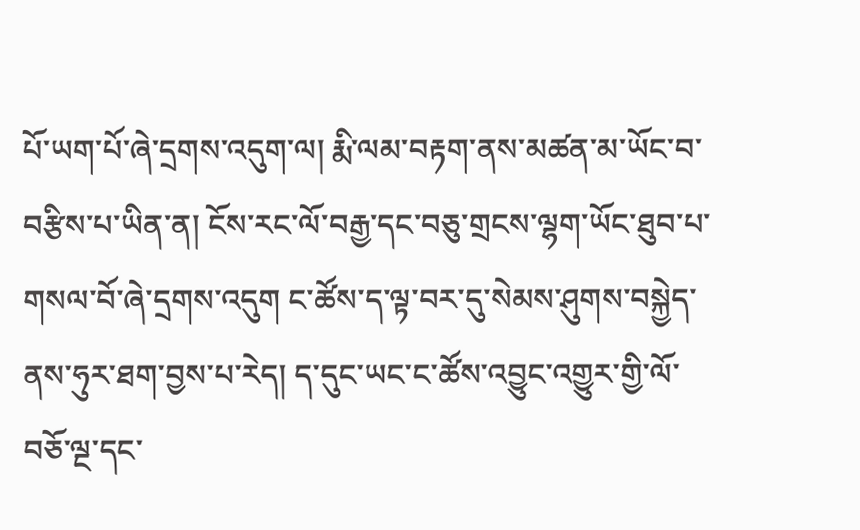པོ་ཡག་པོ་ཞེ་དྲགས་འདུག་ལ། རྨི་ལམ་བརྟག་ནས་མཚན་མ་ཡོང་བ་བརྩིས་པ་ཡིན་ན། ངོས་རང་ལོ་བརྒྱ་དང་བཅུ་གྲངས་ལྷག་ཡོང་ཐུབ་པ་གསལ་བོ་ཞེ་དྲགས་འདུག ང་ཚོས་ད་ལྟ་བར་དུ་སེམས་ཤུགས་བསྐྱེད་ནས་ཧུར་ཐག་བྱས་པ་རེད། ད་དུང་ཡང་ང་ཚོས་འབྱུང་འགྱུར་གྱི་ལོ་བཅོ་ལྔ་དང་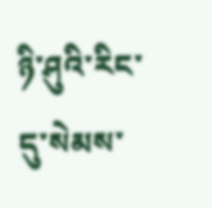ཉི་ཤུའི་རིང་དུ་སེམས་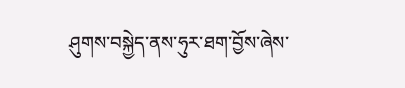ཤུགས་བསྐྱེད་ནས་ཧུར་ཐག་བྱོས་ཞེས་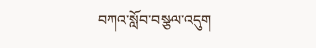བཀའ་སློབ་བསྩལ་འདུག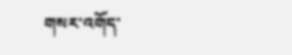གསར་འགོད་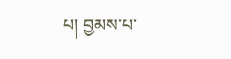པ། བྱམས་པ་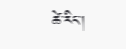ཚེ་རིང་།